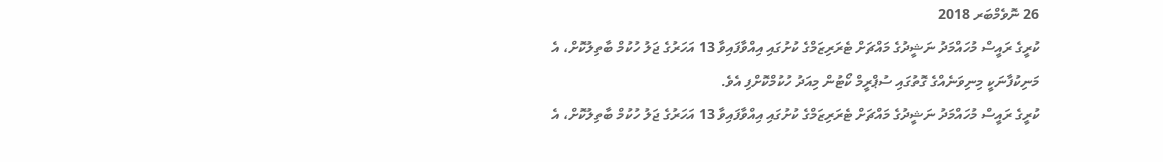26 ނޮވެމްބަރ 2018
ކުރީގެ ރައީސް މުހައްމަދު ނަޝީދުގެ މައްޗަށް ޓެރަރިޒަމްގެ ކުށުގައި އިއްވާފައިވާ 13 އަހަރުގެ ޖަލު ހުކުމް ބާތިލުކޮށް، އެ މަނިކުފާނަކީ މިނިވަނެއްގެ ގޮތުގައި ސުޕްރީމް ކޯޓުން މިއަދު ހުކުމްކޮށްފި އެވެ.
ކުރީގެ ރައީސް މުހައްމަދު ނަޝީދުގެ މައްޗަށް ޓެރަރިޒަމްގެ ކުށުގައި އިއްވާފައިވާ 13 އަހަރުގެ ޖަލު ހުކުމް ބާތިލުކޮށް، އެ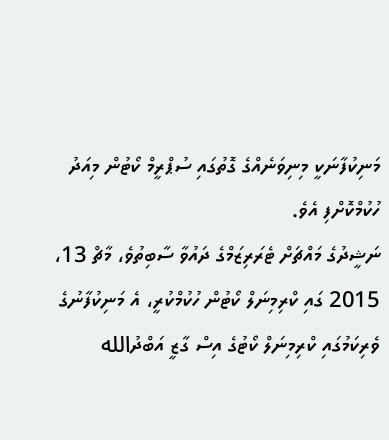މަނިކުފާނަކީ މިނިވަނެއްގެ ގޮތުގައި ސުޕްރީމް ކޯޓުން މިއަދު ހުކުމްކޮށްފި އެވެ.
ނަޝީދުގެ މައްޗަށް ޓެރަރިޒަމްގެ ދައުވާ ސާބިތުވެ، މާޗް 13، 2015 ގައި ކްރިމިނަލް ކޯޓުން ހުކުމްކުރީ، އެ މަނިކުފާނުގެ ވެރިކަމުގައި ކްރިމިނަލް ކޯޓުގެ އިސް ގާޒީ އަބްދުالله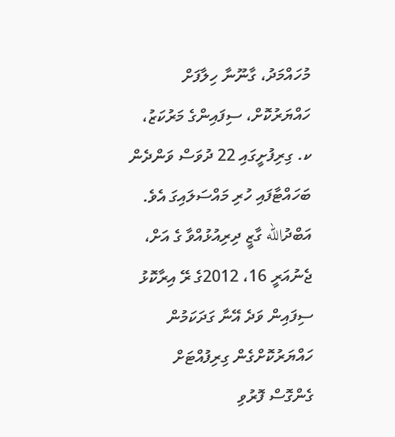މުހައްމަދު، ގާނޫނާ ހިލާފަށް ހައްޔަރުކޮށް، ސިފައިންގެ މަރުކަޒު، ކ. ގިރިފުށީގައި 22 ދުވަސް ވަންދެން ބަހައްޓާފައި ހުރި މައްސަލައިގަ އެވެ.
އަބްދުالله ގާޒީ ދިރިއުޅުއްވާ ގެ އަށް، ޖެނުއަރީ 16، 2012ގެ ރޭ އިރާކޮޅު ސިފައިން ވަދެ އޭނާ ގަދަކަމުން ހައްޔަރުކޮށްގެން ގިރިފުއްޓަށް ގެންގޮސް ފޮރުވި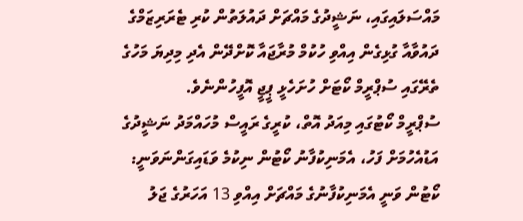މައްސަލައިގައި، ނަޝީދުގެ މައްޗަށް ދައުލަތުން ކުރި ޓެރަރިޒަމްގެ ދައުވާއާ ގުޅިގެން އިއްވި ހުކުމް މުރާޖައާ ކޮށްދޭން އެދި މިދިޔަ މަހުގެ ތެރޭގައި ސުޕްރީމް ކޯޓަށް ހުށަހެޅީ ޕީޖީ އޮފީހުންނެވެ.
ސުޕްރީމް ކޯޓުގައި މިއަދު އޮތް، ކުރީގެ ރައީސް މުހައްމަދު ނަޝީދުގެ އަޑުއެހުމަށް ފަހު، އެމަނިކުފާނު ކޯޓުން ނިކުމެ ވަޑައިގަންނަވަނީ: ކޯޓުން ވަނީ އެމަނިކުފާނުގެ މައްޗަށް އިއްވި 13 އަހަރުގެ ޖަލު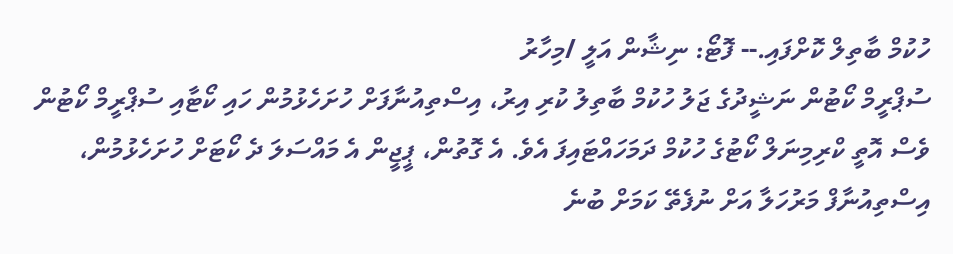ހުކުމް ބާތިލް ކޮށްފައި.-- ފޮޓޯ: ނިޝާން އަލީ /މިހާރު
ސުޕްރީމް ކޯޓުން ނަޝީދުގެ ޖަލު ހުކުމް ބާތިލު ކުރި އިރު، އިސްތިއުނާފަށް ހުށަހެޅުމުން ހައި ކޯޓާއި ސުޕްރީމް ކޯޓުން ވެސް އޮތީ ކްރިމިނަލް ކޯޓުގެ ހުކުމް ދަމަހައްޓައިފަ އެވެ. އެ ގޮތުން، ޕީޖީން އެ މައްސަލަ ދެ ކޯޓަށް ހުށަހެޅުމުން، އިސްތިއުނާފް މަރުހަލާ އަށް ނުފެތޭ ކަމަށް ބުނެ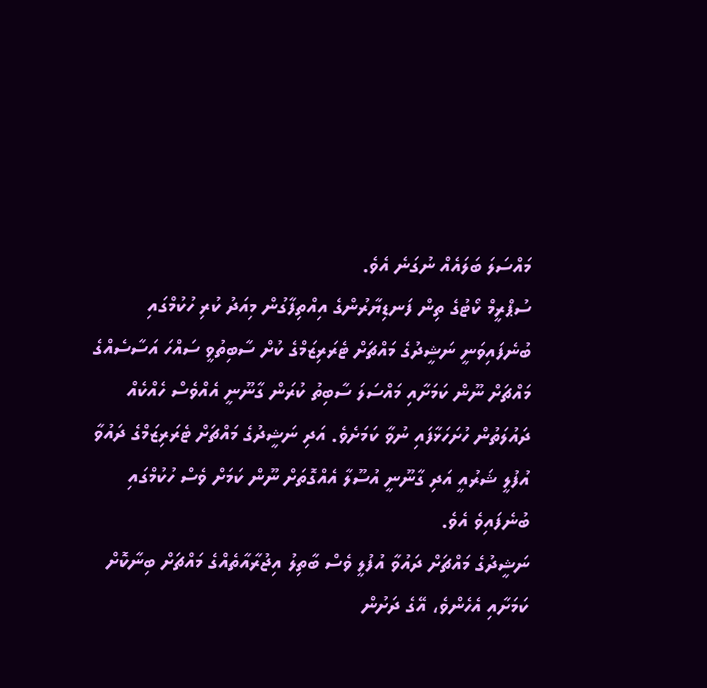މައްސަލަ ބަލައެއް ނުގަނެ އެވެ.
ސުޕްރީމް ކޯޓުގެ ތިން ފަނޑިޔާރުންގެ އިއްތިފާގުން މިއަދު ކުރި ހުކުމްގައި ބުނެފައިވަނީ ނަޝީދުގެ މައްޗަށް ޓެރަރިޒަމްގެ ކުށް ސާބިތުވީ ސައްހަ އަސާސެއްގެ މައްޗަށް ނޫން ކަމަށާއި މައްސަލަ ސާބިތު ކުރަން ގާނޫނީ އެއްވެސް ހެއްކެއް ދައުލަތުން ހުށަހަޅާފައި ނުވާ ކަމަށެވެ. އަދި ނަޝީދުގެ މައްޗަށް ޓެރަރިޒަމްގެ ދައުވާ އުފުލީ ޝަރުއީ އަދި ގާނޫނީ އުސޫލާ އެއްގޮތަށް ނޫން ކަމަށް ވެސް ހުކުމްގައި ބުނެފައިވެ އެވެ.
ނަޝީދުގެ މައްޗަށް ދައުވާ އުފުލީ ވެސް ބާތިލު އިޖުރާއާތެއްގެ މައްޗަށް ބިނާކޮށް ކަމަށާއި އެހެންވެ، އޭގެ ދަށުން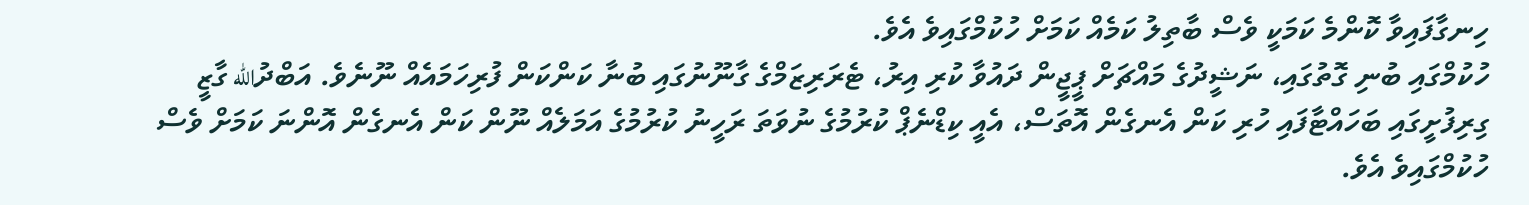ހިނގާފައިވާ ކޮންމެ ކަމަކީ ވެސް ބާތިލު ކަމެއް ކަމަށް ހުކުމްގައިވެ އެވެ.
ހުކުމްގައި ބުނި ގޮތުގައި، ނަޝީދުގެ މައްޗަށް ޕީޖީން ދައުވާ ކުރި އިރު، ޓެރަރިޒަމްގެ ގާނޫނުގައި ބުނާ ކަންކަން ފުރިހަމައެއް ނޫނެވެ. އަބްދުالله ގާޒީ ގިރިފުށީގައި ބަހައްޓާފައި ހުރި ކަން އެނގެން އޮތަސް، އެއީ ކިޑްނެޕް ކުރުމުގެ ނުވަތަ ރަހީނު ކުރުމުގެ އަމަލެއް ނޫން ކަން އެނގެން އޮންނަ ކަމަށް ވެސް ހުކުމްގައިވެ އެވެ.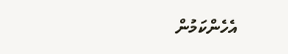އެހެންކަމުން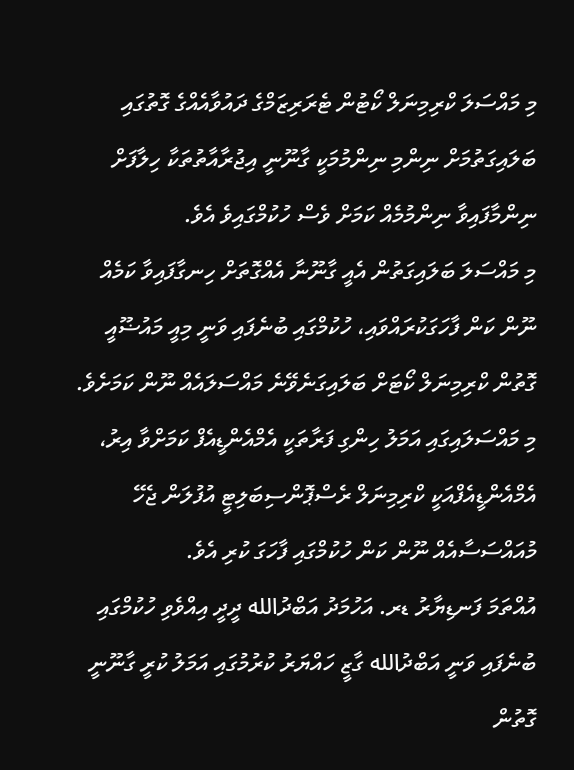މި މައްސަލަ ކްރިމިނަލް ކޯޓުން ޓެރަރިޒަމްގެ ދައުވާއެއްގެ ގޮތުގައި ބަލައިގަތުމަށް ނިންމި ނިންމުމަކީ ގާނޫނީ އިޖުރާއާތުތަކާ ހިލާފަށް ނިންމާފައިވާ ނިންމުމެއް ކަމަށް ވެސް ހުކުމްގައިވެ އެވެ.
މި މައްސަލަ ބަލައިގަތުން އެއީ ގާނޫނާ އެއްގޮތަށް ހިނގާފައިވާ ކަމެއް ނޫން ކަން ފާހަގަކުރައްވައި، ހުކުމްގައި ބުނެފައި ވަނީ މިއީ މައުޟޫއީ ގޮތުން ކްރިމިނަލް ކޯޓަށް ބަލައިގަނެވޭނެ މައްސަލައެއް ނޫން ކަމަށެވެ. މި މައްސަލައިގައި އަމަލު ހިންގި ފަރާތަކީ އެމްއެންޑީއެފް ކަމަށްވާ އިރު، އެމްއެންޑީއެފްއަކީ ކްރިމިނަލް ރެސްޕޮންސިބަލިޓީ އުފުލަން ޖެހޭ މުއައްސަސާއެއް ނޫން ކަން ހުކުމްގައި ފާހަގަ ކުރި އެވެ.
އުއްތަމަ ފަނޑިޔާރު ޑރ. އަހުމަދު އަބްދުالله ދީދީ އިއްވެވި ހުކުމްގައި ބުނެފައި ވަނީ އަބްދުالله ގާޒީ ހައްޔަރު ކުރުމުގައި އަމަލު ކުރީ ގާނޫނީ ގޮތުން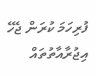ފުރިހަމަ ކުރަން ޖެހޭ އިޖުރާއާތުތައް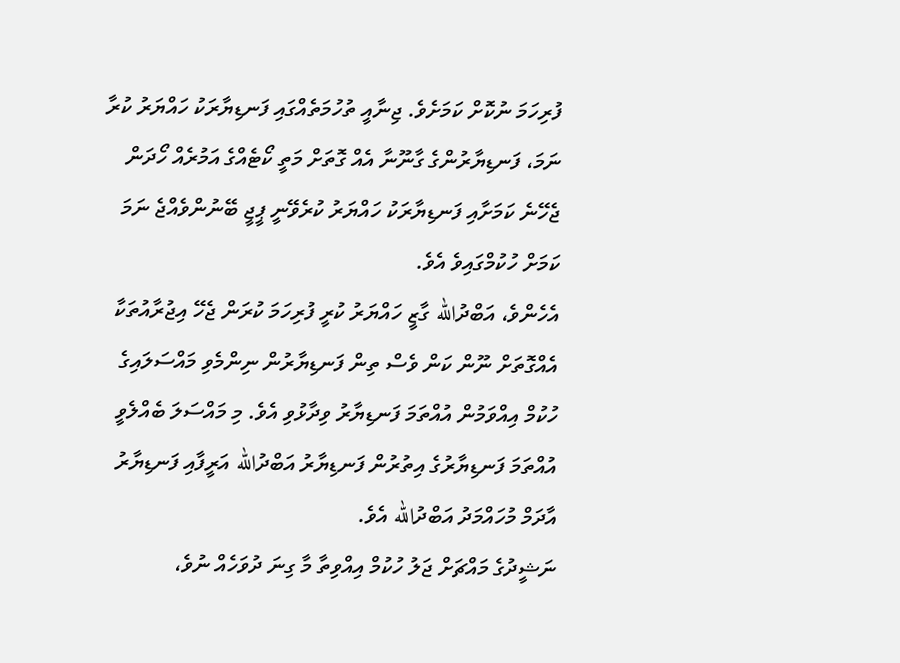ފުރިހަމަ ނުކޮށް ކަމަށެވެ. ޖިނާއީ ތުހުމަތެއްގައި ފަނޑިޔާރަކު ހައްޔަރު ކުރާ ނަމަ، ފަނޑިޔާރުންގެ ގާނޫނާ އެއް ގޮތަށް މަތީ ކޯޓެއްގެ އަމުރެއް ހޯދަން ޖެހޭނެ ކަމަށާއި ފަނޑިޔާރަކު ހައްޔަރު ކުރެވޭނީ ޕީޖީ ބޭނުންވެއްޖެ ނަމަ ކަމަށް ހުކުމްގައިވެ އެވެ.
އެހެންވެ، އަބްދުالله ގާޒީ ހައްޔަރު ކުރީ ފުރިހަމަ ކުރަން ޖެހޭ އިޖުރާއުތަކާ އެއްގޮތަށް ނޫން ކަން ވެސް ތިން ފަނޑިޔާރުން ނިންމެވި މައްސަލައިގެ ހުކުމް އިއްވަމުން އުއްތަމަ ފަނޑިޔާރު ވިދާޅުވި އެވެ. މި މައްސަލަ ބެއްލެވީ އުއްތަމަ ފަނޑިޔާރުގެ އިތުރުން ފަނޑިޔާރު އަބްދުالله އަރީފާއި ފަނޑިޔާރު އާދަމް މުހައްމަދު އަބްދުالله އެވެ.
ނަޝީދުގެ މައްޗަށް ޖަލު ހުކުމް އިއްވިތާ މާ ގިނަ ދުވަހެއް ނުވެ،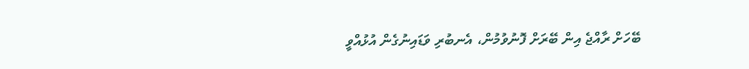ބޭހަށް ރާއްޖެ އިން ބޭރަށް ފޮނުވުމުން، އެނބުރި ވަޑައިނުގެން އުޅުއްވީ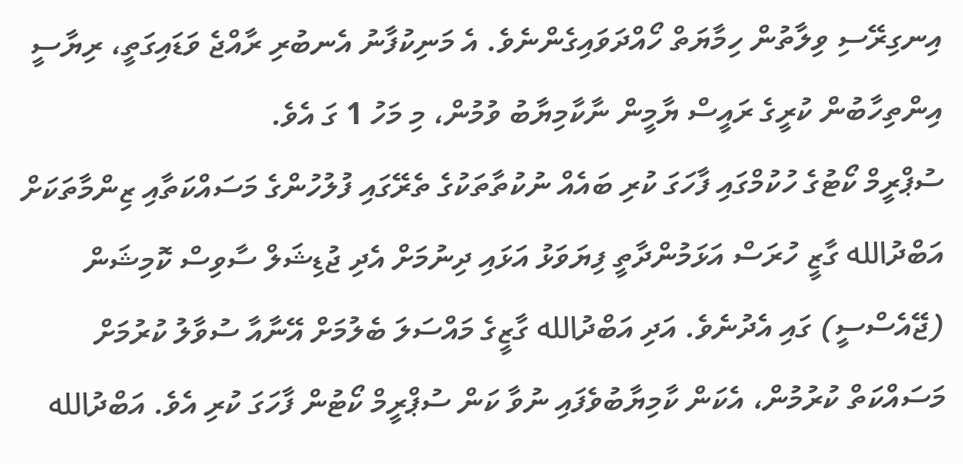އިނގިރޭސި ވިލާތުން ހިމާޔަތް ހޯއްދަވައިގެންނެވެ. އެ މަނިކުފާނު އެނބުރި ރާއްޖެ ވަޑައިގަތީ، ރިޔާސީ އިންތިހާބުން ކުރީގެ ރައީސް ޔާމީން ނާކާމިޔާބު ވުމުން، މި މަހު 1 ގަ އެވެ.
ސުޕްރީމް ކޯޓުގެ ހުކުމްގައި ފާހަގަ ކުރި ބައެއް ނުކުތާތަކުގެ ތެރޭގައި ފުލުހުންގެ މަސައްކަތާއި ޒިންމާތަކަށް އަބްދުالله ގާޒީ ހުރަސް އަޅަމުންދާތީ ފިޔަވަޅު އަޅައި ދިނުމަށް އެދި ޖުޑިޝަލް ސާވިސް ކޮމިޝަން (ޖޭއެސްސީ) ގައި އެދުނެވެ. އަދި އަބްދުالله ގާޒީގެ މައްސަލަ ބެލުމަށް އޭނާއާ ސުވާލު ކުރުމަށް މަސައްކަތް ކުރުމުން، އެކަން ކާމިޔާބުވެފައި ނުވާ ކަން ސުޕްރީމް ކޯޓުން ފާހަގަ ކުރި އެވެ. އަބްދުالله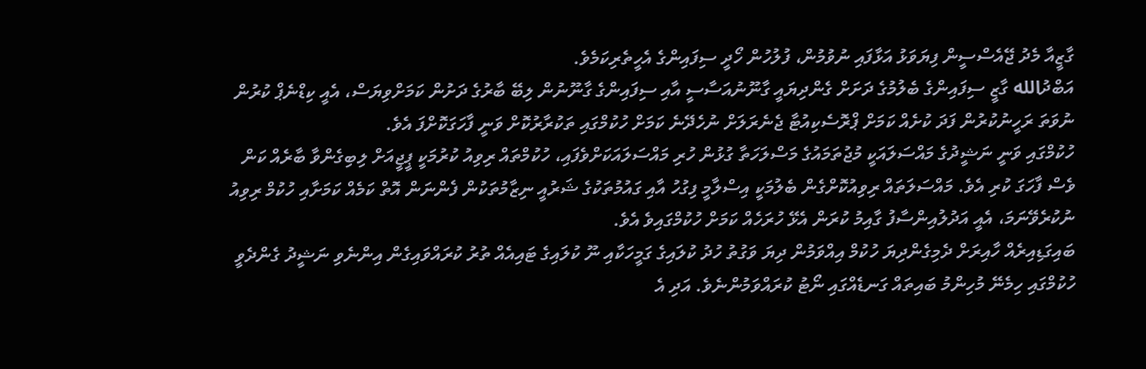ގާޒީއާ މެދު ޖޭއެސްސީން ފިޔަވަޅު އަޅާފައި ނުވުމުން، ފުލުހުން ހޯދީ ސިފައިންގެ އެހީތެރިކަމެވެ.
އަބްދުالله ގާޒީ ސިފައިންގެ ބެލުމުގެ ދަށަށް ގެންދިޔައީ ގާނޫނުއަސާސީ އާއި ސިފައިންގެ ގާނޫނުން ލިބޭ ބާރުގެ ދަށުން ކަމަށްވިޔަސް، އެއީ ކިޑްނެޕް ކުރުން ނުވަތަ ރަހީނުކުރުން ފަދަ ކުށެއް ކަމަށް ޕްރޮސެކިއުޓާ ޖެނެރަލަށް ނުހެދޭނެ ކަމަށް ހުކުމްގައި ތަކުރާރުކޮށް ވަނީ ފާހަގަކޮށްފަ އެވެ.
ހުކުމްގައި ވަނީ ނަޝީދުގެ މައްސަލައަކީ މުޖުތަމައުގެ މަސްލަހަތާ ގުޅުން ހުރި މައްސަލައަކަށްވެފައި، ހުކުމްތައް ރިވިއު ކުރުމަކީ ޕީޖީއަށް ލިބިގެންވާ ބާރެއް ކަން ވެސް ފާހަގަ ކުރި އެވެ. މައްސަލަތައް ރިވިއުކޮށްގެން ބެލުމަކީ އިސްލާމީ ފިގުހު އާއި ގައުމުތަކުގެ ޝަރުއީ ނިޒާމުތަކުން ފެންނަން އޮތް ކަމެއް ކަމަށާއި ހުކުމް ރިވިއު ނުކުރެވޭނަމަ، އެއީ އަދުލުއިންސާފު ގާއިމު ކުރަން އެޅޭ ހުރަހެއް ކަމަށް ހުކުމްގައިވެ އެވެ.
ބައިގަޑިއިރެއް ހާއިރަށް ދެމިގެންދިޔަ ހުކުމް އިއްވަމުން ދިޔަ ވަގުތު ހުދު ކުލައިގެ ގަމީހަކާއި ނޫ ކުލައިގެ ޓައިއެއް ތުރު ކުރައްވައިގެން އިންނެވި ނަޝީދު ގެންދެވީ ހުކުމްގައި ހިމެނޭ މުހިންމު ބައިތައް ގަނޑެއްގައި ނޯޓު ކުރައްވަމުންނެވެ. އަދި އެ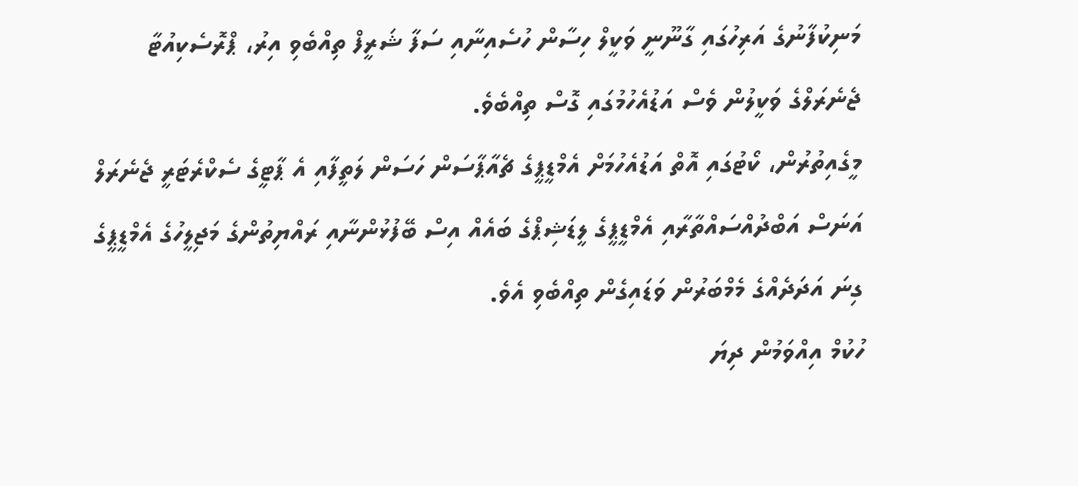މަނިކުފާނުގެ އަރިހުގައި ގާނޫނީ ވަކީލް ހިސާން ހުސެއިނާއި ސަފާ ޝަރީފް ތިއްބެވި އިރު، ޕްރޮސެކިއުޓާ ޖެނެރަލްގެ ވަކީލުން ވެސް އަޑުއެހުމުގައި ގޮސް ތިއްބެވެ.
މީގެއިތުރުން، ކޯޓުގައި އޮތް އަޑުއެހުމަށް އެމްޑީޕީގެ ޗެއާޕާސަން ހަސަން ލަތީފާއި އެ ޕާޓީގެ ސެކްރެޓަރީ ޖެނެރަލް އަނަސް އަބްދުއްސައްތާރާއި އެމްޑީޕީގެ ލީޑަޝިޕްގެ ބައެއް އިސް ބޭފުޅުންނާއި ރައްޔިތުންގެ މަޖިލީހުގެ އެމްޑީޕީގެ ގިނަ އަދަދެއްގެ މެމްބަރުން ވަޑައިގެން ތިއްބެވި އެވެ.
ހުކުމް އިއްވަމުން ދިޔަ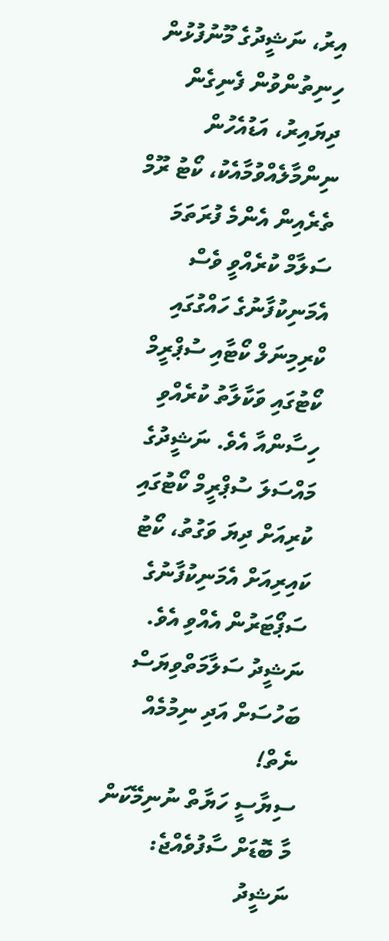އިރު، ނަޝީދުގެ މޫނުފުޅުން ހިނިތުންވުން ފެނިގެން ދިޔައިރު، އަޑުއެހުން ނިންމާލެއްވުމާއެކު، ކޯޓު ރޫމް ތެރެއިން އެންމެ ފުރަތަމަ ސަލާމް ކުރެއްވީ ވެސް އެމަނިކުފާނުގެ ހައްގުގައި ކްރިމިނަލް ކޯޓާއި ސުޕްރީމް ކޯޓުގައި ވަކާލާތު ކުރެއްވި ހިސާންއާ އެވެ. ނަޝީދުގެ މައްސަލަ ސުޕްރީމް ކޯޓުގައި ކުރިއަށް ދިޔަ ވަގުތު، ކޯޓު ކައިރިއަށް އެމަނިކުފާނުގެ ސަޕޯޓަރުން އެއްވި އެވެ.
ނަޝީދު ސަލާމަތްވިޔަސް ބަހުސަށް އަދި ނިމުމެއް ނެތް!
ސިޔާސީ ހަޔާތް ނުނިމޭކަން މާ ބޮޑަށް ސާފުވެއްޖެ: ނަޝީދު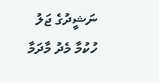ނަޝީދުގެ ޖަލު ހުކުމާ މެދު މާދަމާ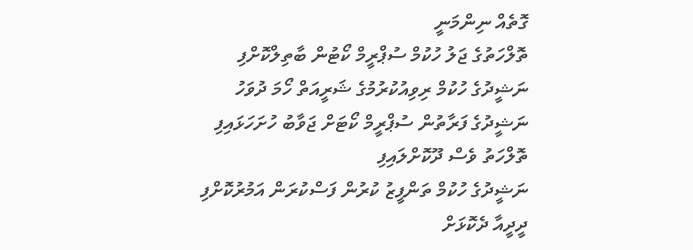ގޮތެއް ނިންމަނީ
ތޮލްހަތުގެ ޖަލު ހުކުމް ސުޕްރީމް ކޯޓުން ބާތިލްކޮށްފި
ނަޝީދުގެ ހުކުމް ރިވިއުކުރުމުގެ ޝަރީއަތް ހޯމަ ދުވަހު
ނަޝީދުގެ ފަރާތުން ސުޕްރީމް ކޯޓަށް ޖަވާބު ހުށަހަޅައިފި
ތޮލްހަތު ވެސް ދޫކޮށްލައިފި
ނަޝީދުގެ ހުކުމް ތަންފީޒު ކުރުން ފަސްކުރަން އަމުރުކޮށްފި
ދީދީއާ ދެކޮޅަށް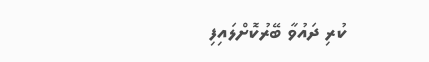ކުރި ދައުވާ ބޭރުކޮށްލައިފި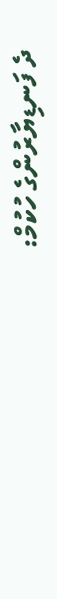ދެ ފަނޑިޔާރުންގެ ހުކުމް: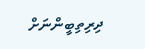ދިރިތިބީންނަށް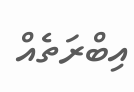އިބްރަތެއް